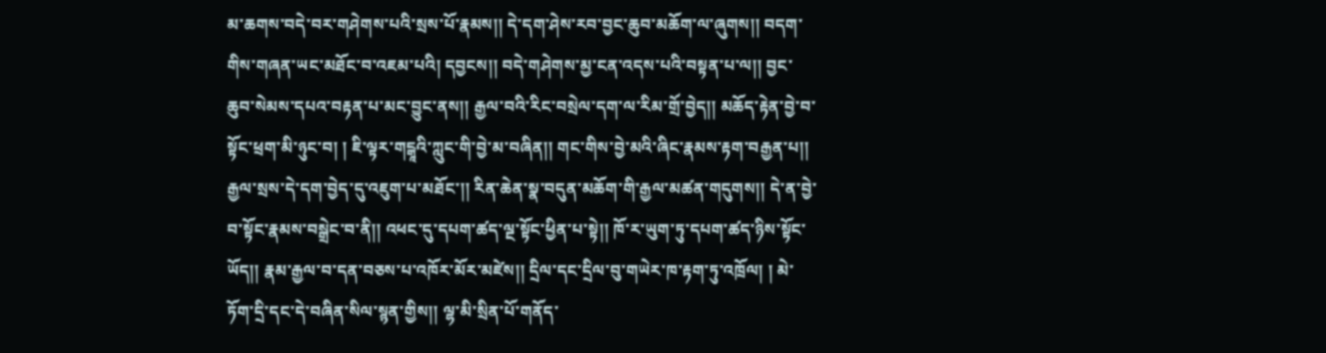མ་ཆགས་བདེ་བར་གཤེགས་པའི་སྲས་པོ་རྣམས།། དེ་དག་ཤེས་རབ་བྱང་ཆུབ་མཆོག་ལ་ཞུགས།། བདག་གིས་གཞན་ཡང་མཐོང་བ་འཇམ་པའི། དབྱངས།། བདེ་གཤེགས་མྱ་ངན་འདས་པའི་བསྟན་པ་ལ།། བྱང་ཆུབ་སེམས་དཔའ་བརྟན་པ་མང་བྱུང་ནས།། རྒྱལ་བའི་རིང་བསྲེལ་དག་ལ་རིམ་གྲོ་བྱེད།། མཆོད་རྟེན་བྱེ་བ་སྟོང་ཕྲག་མི་ཉུང་བ། ། ཇི་ལྟར་གངྒཱའི་ཀླུང་གི་བྱེ་མ་བཞིན།། གང་གིས་བྱེ་མའི་ཞིང་རྣམས་རྟག་བརྒྱན་པ།། རྒྱལ་སྲས་དེ་དག་བྱེད་དུ་འཇུག་པ་མཐོང་།། རིན་ཆེན་སྣ་བདུན་མཆོག་གི་རྒྱལ་མཚན་གདུགས།། དེ་ན་བྱེ་བ་སྟོང་རྣམས་བསྒྲེང་བ་ནི།། འཕང་དུ་དཔག་ཚད་ལྔ་སྟོང་ཕྱིན་པ་སྟེ།། ཁོ་ར་ཡུག་ཏུ་དཔག་ཚད་ཉིས་སྟོང་ཡོད།། རྣམ་རྒྱལ་བ་དན་བཅས་པ་འཁོར་མོར་མཛེས།། དྲིལ་དང་དྲིལ་བུ་གཡེར་ཁ་རྟག་ཏུ་འཁྲོལ། ། མེ་ཏོག་དྲི་དང་དེ་བཞིན་སིལ་སྙན་གྱིས།། ལྷ་མི་སྲིན་པོ་གནོད་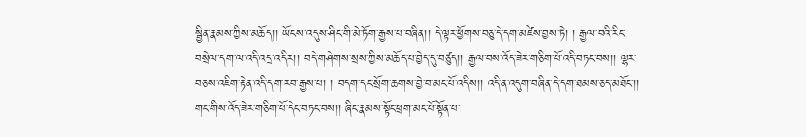སྦྱིན་རྣམས་ཀྱིས་མཆོད།། ཡོངས་འདུས་ཤིང་གི་མེ་ཏོག་རྒྱས་པ་བཞིན།། དེ་ལྟར་ཕྱོགས་བཅུ་དེ་དག་མཛེས་བྱས་ཏེ། ། རྒྱལ་བའི་རིང་བསྲེལ་དག་ལ་འདི་འདྲ་འདིར།། བདེ་གཤེགས་སྲས་ཀྱིས་མཆོད་པ་བྱེད་དུ་བཙུད།། རྒྱལ་བས་འོད་ཟེར་གཅིག་པོ་འདི་བཏང་བས།། ལྷར་བཅས་འཇིག་རྟེན་འདི་དག་རབ་རྒྱས་པ། ། བདག་དང་སྲོག་ཆགས་བྱེ་བ་མང་པོ་འདིས།། འདི་ན་འདུག་བཞིན་དེ་དག་ཐམས་ཅད་མཐོང་།། གང་གིས་འོད་ཟེར་གཅིག་པོ་དེང་བཏང་བས།། ཞིང་རྣམས་སྟོང་ཕྲག་མང་པོ་སྟོན་པ་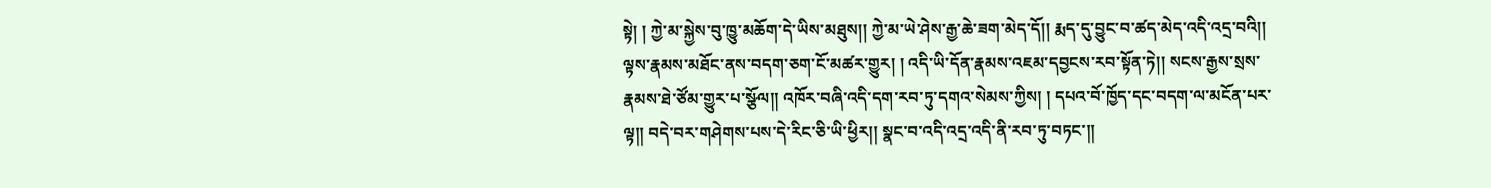སྟེ། ། ཀྱེ་མ་སྐྱེས་བུ་ཁྱུ་མཆོག་དེ་ཡིས་མཐུས།། ཀྱེ་མ་ཡེ་ཤེས་རྒྱ་ཆེ་ཟག་མེད་དོ།། རྨད་དུ་བྱུང་བ་ཚད་མེད་འདི་འདྲ་བའི།། ལྟས་རྣམས་མཐོང་ནས་བདག་ཅག་ངོ་མཚར་གྱུར། ། འདི་ཡི་དོན་རྣམས་འཇམ་དབྱངས་རབ་སྟོན་ཏེ།། སངས་རྒྱས་སྲས་རྣམས་ཐེ་ཙོམ་གྱུར་པ་སྩོལ།། འཁོར་བཞི་འདི་དག་རབ་ཏུ་དགའ་སེམས་ཀྱིས། ། དཔའ་བོ་ཁྱོད་དང་བདག་ལ་མངོན་པར་ལྟ།། བདེ་བར་གཤེགས་པས་དེ་རིང་ཅི་ཡི་ཕྱིར།། སྣང་བ་འདི་འདྲ་འདི་ནི་རབ་ཏུ་བཏང་།།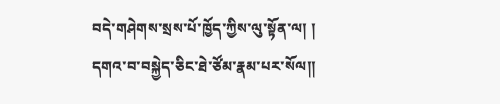བདེ་གཤེགས་སྲས་པོ་ཁྱོད་ཀྱིས་ལུ་སྟོན་ལ། ། དགའ་བ་བསྐྱེད་ཅིང་ཐེ་ཙོམ་རྣམ་པར་སོལ།།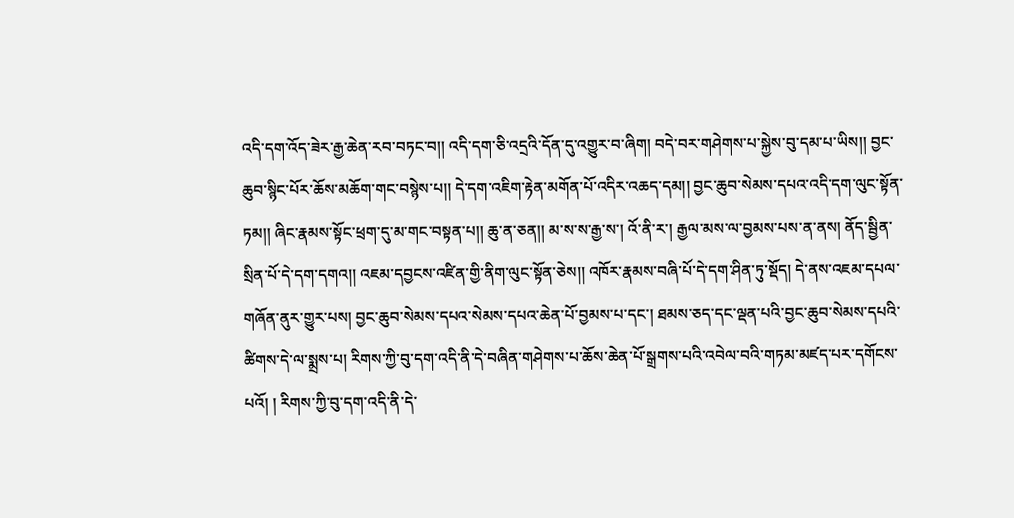འདི་དག་འོད་ཟེར་རྒྱ་ཆེན་རབ་བཏང་བ།། འདི་དག་ཅི་འདྲའི་དོན་དུ་འགྱུར་བ་ཞིག། བདེ་བར་གཤེགས་པ་སྐྱེས་བུ་དམ་པ་ཡིས།། བྱང་ཆུབ་སྙིང་པོར་ཆོས་མཆོག་གང་བསྙེས་པ།། དེ་དག་འཇིག་རྟེན་མགོན་པོ་འདིར་འཆད་དམ།། བྱང་ཆུབ་སེམས་དཔའ་འདི་དག་ལུང་སྟོན་ཏམ།། ཞིང་རྣམས་སྟོང་ཕྲག་དུ་མ་གང་བསྟན་པ།། ཆུ་ན་ཅན།། མ་ས་ས་རྒྱ་ས་། འོ་ནི་ར་། རྒྱལ་མས་ལ་བྱམས་པས་ན་ནས། ནོད་སྦྱིན་སྲིན་པོ་དེ་དག་དགའ།། འཇམ་དབྱངས་འཛིན་གྱི་ནིག་ལུང་སྟོན་ཅེས།། འཁོར་རྣམས་བཞི་པོ་དེ་དག་ཤིན་ཏུ་སྡོད། དེ་ནས་འཇམ་དཔལ་གཞོན་ནུར་གྱུར་པས། བྱང་ཆུབ་སེམས་དཔའ་སེམས་དཔའ་ཆེན་པོ་བྱམས་པ་དང་། ཐམས་ཅད་དང་ལྡན་པའི་བྱང་ཆུབ་སེམས་དཔའི་ཚིགས་དེ་ལ་སྨྲས་པ། རིགས་ཀྱི་བུ་དག་འདི་ནི་དེ་བཞིན་གཤེགས་པ་ཆོས་ཆེན་པོ་སྒྲགས་པའི་འབེལ་བའི་གཏམ་མཛད་པར་དགོངས་པའོ། ། རིགས་ཀྱི་བུ་དག་འདི་ནི་དེ་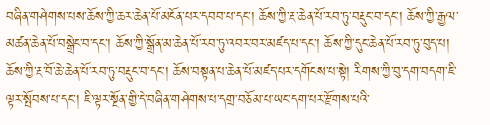བཞིན་གཤེགས་པས་ཆོས་ཀྱི་ཆར་ཆེན་པོ་མངོན་པར་དབབ་པ་དང་། ཆོས་ཀྱི་རྔ་ཆེན་པོ་རབ་ཏུ་བརྡུང་བ་དང་། ཆོས་ཀྱི་རྒྱལ་མཚན་ཆེན་པོ་བསྒྲེང་བ་དང་། ཆོས་ཀྱི་སྒྲོན་མ་ཆེན་པོ་རབ་ཏུ་འབར་བར་མཛད་པ་དང་། ཆོས་ཀྱི་དུང་ཆེན་པོ་རབ་ཏུ་བུད་པ། ཆོས་ཀྱི་རྔ་བོ་ཆེ་ཆེན་པོ་རབ་ཏུ་བརྡུང་བ་དང་། ཆོས་བསྟན་པ་ཆེན་པོ་མཛད་པར་དགོངས་པ་སྟེ། རིགས་ཀྱི་བུ་དག་བདག་ཇི་ལྟར་སྤོབས་པ་དང་། ཇི་ལྟར་སྔོན་གྱི་དེ་བཞིན་གཤེགས་པ་དགྲ་བཅོམ་པ་ཡང་དག་པར་རྫོགས་པའི་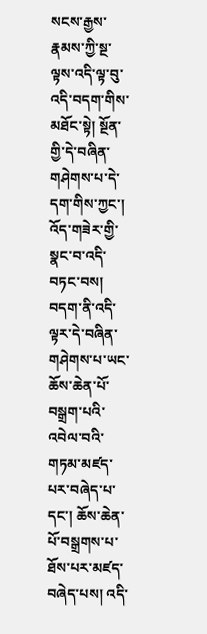སངས་རྒྱས་རྣམས་ཀྱི་སྔ་ལྟས་འདི་ལྟ་བུ་འདི་བདག་གིས་མཐོང་སྟེ། སྔོན་གྱི་དེ་བཞིན་གཤེགས་པ་དེ་དག་གིས་ཀྱང་། འོད་གཟེར་གྱི་སྣང་བ་འདི་བཏང་བས། བདག་ནི་འདི་ལྟར་དེ་བཞིན་གཤེགས་པ་ཡང་ཆོས་ཆེན་པོ་བསྒྲག་པའི་འབེལ་བའི་གཏམ་མཛད་པར་བཞེད་པ་དང་། ཆོས་ཆེན་པོ་བསྒྲགས་པ་ཐོས་པར་མཛད་བཞེད་པས། འདི་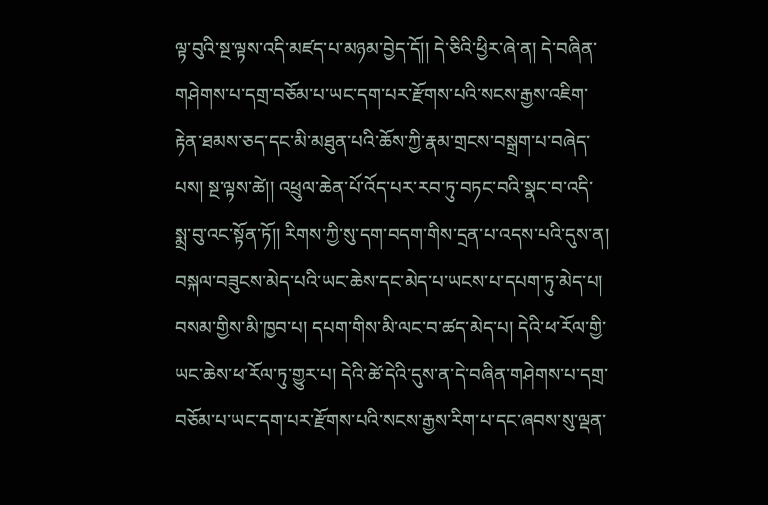ལྟ་བུའི་སྔ་ལྟས་འདི་མཛད་པ་མཉམ་བྱེད་དོ།། དེ་ཅིའི་ཕྱིར་ཞེ་ན། དེ་བཞིན་གཤེགས་པ་དགྲ་བཅོམ་པ་ཡང་དག་པར་རྫོགས་པའི་སངས་རྒྱས་འཇིག་རྟེན་ཐམས་ཅད་དང་མི་མཐུན་པའི་ཆོས་ཀྱི་རྣམ་གྲངས་བསྒྲག་པ་བཞེད་པས། སྔ་ལྟས་ཚེ།། འཕྲུལ་ཆེན་པོ་འོད་པར་རབ་ཏུ་བཏང་བའི་སྣང་བ་འདི་སྨྲ་བུ་འང་སྟོན་ཏོ།། རིགས་ཀྱི་སུ་དག་བདག་གིས་དྲན་པ་འདས་པའི་དུས་ན། བསྐལ་བཟུངས་མེད་པའི་ཡང་ཆེས་དང་མེད་པ་ཡངས་པ་དཔག་ཏུ་མེད་པ། བསམ་གྱིས་མི་ཁྱབ་པ། དཔག་གིས་མི་ལང་བ་ཚད་མེད་པ། དེའི་ཕ་རོལ་གྱི་ཡང་ཆེས་ཕ་རོལ་ཏུ་གྱུར་པ། དེའི་ཚེ་དེའི་དུས་ན་དེ་བཞིན་གཤེགས་པ་དགྲ་བཅོམ་པ་ཡང་དག་པར་རྫོགས་པའི་སངས་རྒྱས་རིག་པ་དང་ཞབས་སུ་ལྡན་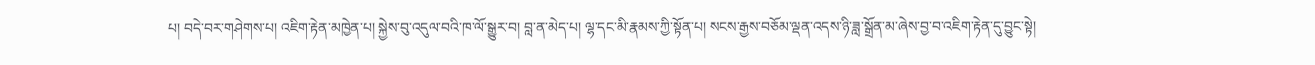པ། བདེ་བར་གཤེགས་པ། འཇིག་རྟེན་མཁྱེན་པ། སྐྱེས་བུ་འདུལ་བའི་ཁ་ལོ་སྒྱུར་བ། བླ་ན་མེད་པ། ལྷ་དང་མི་རྣམས་ཀྱི་སྟོན་པ། སངས་རྒྱས་བཅོམ་ལྡན་འདས་ཉི་ཟླ་སྒྲོན་མ་ཞེས་བྱ་བ་འཇིག་རྟེན་དུ་བྱུང་སྟེ།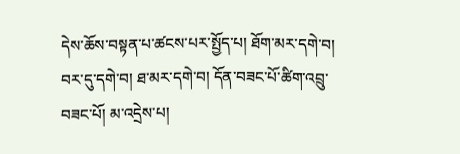དེས་ཆོས་བསྟན་པ་ཚངས་པར་སྤྱོད་པ། ཐོག་མར་དགེ་བ། བར་དུ་དགེ་བ། ཐ་མར་དགེ་བ། དོན་བཟང་པོ་ཚིག་འབྲུ་བཟང་པོ། མ་འདྲེས་པ།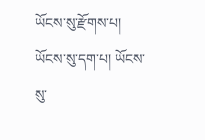ཡོངས་སུ་རྫོགས་པ། ཡོངས་སུ་དག་པ། ཡོངས་སུ་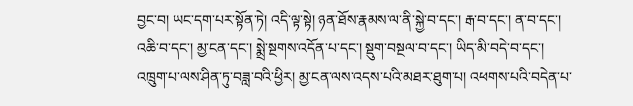བྱང་བ། ཡང་དག་པར་སྟོན་ཏེ། འདི་ལྟ་སྟེ། ཉན་ཐོས་རྣམས་ལ་ནི་སྐྱེ་བ་དང་། རྒ་བ་དང་། ན་བ་དང་། འཆི་བ་དང་། མྱ་ངན་དང་། སྨྲེ་སྔགས་འདོན་པ་དང་། སྡུག་བསྔལ་བ་དང་། ཡིད་མི་བདེ་བ་དང་། འཁྲུག་པ་ལས་ཤིན་ཏུ་བཟླ་བའི་ཕྱིར། མྱ་ངན་ལས་འདས་པའི་མཐར་ཐུག་པ། འཕགས་པའི་བདེན་པ་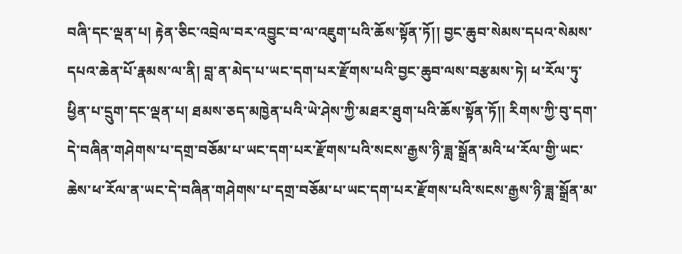བཞི་དང་ལྡན་པ། རྟེན་ཅིང་འབྲེལ་བར་འབྱུང་བ་ལ་འཇུག་པའི་ཆོས་སྟོན་ཏོ།། བྱང་ཆུབ་སེམས་དཔའ་སེམས་དཔའ་ཆེན་པོ་རྣམས་ལ་ནི། བླ་ན་མེད་པ་ཡང་དག་པར་རྫོགས་པའི་བྱང་ཆུབ་ལས་བརྩམས་ཏེ། ཕ་རོལ་ཏུ་ཕྱིན་པ་དྲུག་དང་ལྡན་པ། ཐམས་ཅད་མཁྱེན་པའི་ཡེ་ཤེས་ཀྱི་མཐར་ཐུག་པའི་ཆོས་སྟོན་ཏོ།། རིགས་ཀྱི་བུ་དག་དེ་བཞིན་གཤེགས་པ་དགྲ་བཅོམ་པ་ཡང་དག་པར་རྫོགས་པའི་སངས་རྒྱས་ཉི་ཟླ་སྒྲོན་མའི་ཕ་རོལ་གྱི་ཡང་ཆེས་ཕ་རོལ་ན་ཡང་དེ་བཞིན་གཤེགས་པ་དགྲ་བཅོམ་པ་ཡང་དག་པར་རྫོགས་པའི་སངས་རྒྱས་ཉི་ཟླ་སྒྲོན་མ་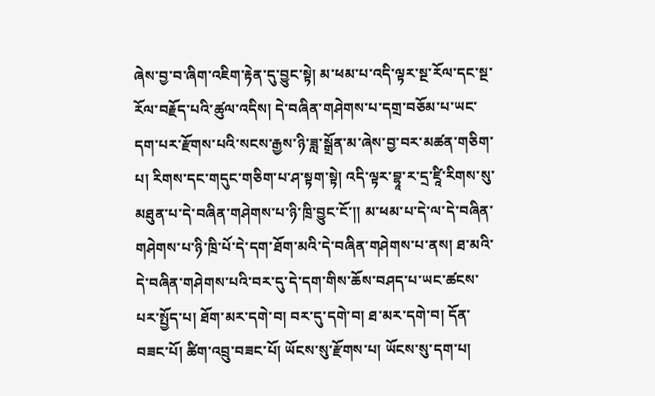ཞེས་བྱ་བ་ཞིག་འཇིག་རྟེན་དུ་བྱུང་སྟེ། མ་ཕམ་པ་འདི་ལྟར་སྔ་རོལ་དང་སྔ་རོལ་བརྗོད་པའི་ཚུལ་འདིས། དེ་བཞིན་གཤེགས་པ་དགྲ་བཅོམ་པ་ཡང་དག་པར་རྫོགས་པའི་སངས་རྒྱས་ཉི་ཟླ་སྒྲོན་མ་ཞེས་བྱ་བར་མཚན་གཅིག་པ། རིགས་དང་གདུང་གཅིག་པ་ཤ་སྟག་སྟེ། འདི་ལྟར་བྷཱ་ར་དྲ་ཛཱི་རིགས་སུ་མཐུན་པ་དེ་བཞིན་གཤེགས་པ་ཉི་ཁྲི་བྱུང་ངོ་།། མ་ཕམ་པ་དེ་ལ་དེ་བཞིན་གཤེགས་པ་ཉི་ཁྲི་པོ་དེ་དག་ཐོག་མའི་དེ་བཞིན་གཤེགས་པ་ནས། ཐ་མའི་དེ་བཞིན་གཤེགས་པའི་བར་དུ་དེ་དག་གིས་ཆོས་བཤད་པ་ཡང་ཚངས་པར་སྤྱོད་པ། ཐོག་མར་དགེ་བ། བར་དུ་དགེ་བ། ཐ་མར་དགེ་བ། དོན་བཟང་པོ། ཚིག་འབྲུ་བཟང་པོ། ཡོངས་སུ་རྫོགས་པ། ཡོངས་སུ་དག་པ།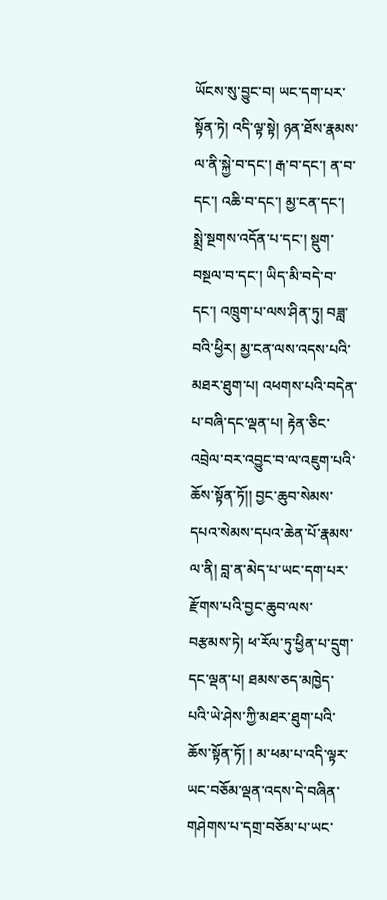ཡོངས་སུ་བྱུང་བ། ཡང་དག་པར་སྟོན་ཏེ། འདི་ལྟ་སྟེ། ཉན་ཐོས་རྣམས་ལ་ནི་སྐྱེ་བ་དང་། རྒ་བ་དང་། ན་བ་དང་། འཆི་བ་དང་། མྱ་ངན་དང་། སྨྲེ་སྔགས་འདོན་པ་དང་། སྡུག་བསྔལ་བ་དང་། ཡིད་མི་བདེ་བ་དང་། འཁྲུག་པ་ལས་ཤིན་ཏུ། བཟླ་བའི་ཕྱིར། མྱ་ངན་ལས་འདས་པའི་མཐར་ཐུག་པ། འཕགས་པའི་བདེན་པ་བཞི་དང་ལྡན་པ། རྟེན་ཅིང་འབྲེལ་བར་འབྱུང་བ་ལ་འཇུག་པའི་ཆོས་སྟོན་ཏོ།། བྱང་ཆུབ་སེམས་དཔའ་སེམས་དཔའ་ཆེན་པོ་རྣམས་ལ་ནི། བླ་ན་མེད་པ་ཡང་དག་པར་རྫོགས་པའི་བྱང་ཆུབ་ལས་བརྩམས་ཏེ། ཕ་རོལ་ཏུ་ཕྱིན་པ་དྲུག་དང་ལྡན་པ། ཐམས་ཅད་མཁྱེད་པའི་ཡེ་ཤེས་ཀྱི་མཐར་ཐུག་པའི་ཆོས་སྟོན་ཏོ། ། མ་ཕམ་པ་འདི་ལྟར་ཡང་བཅོམ་ལྡན་འདས་དེ་བཞིན་གཤེགས་པ་དགྲ་བཅོམ་པ་ཡང་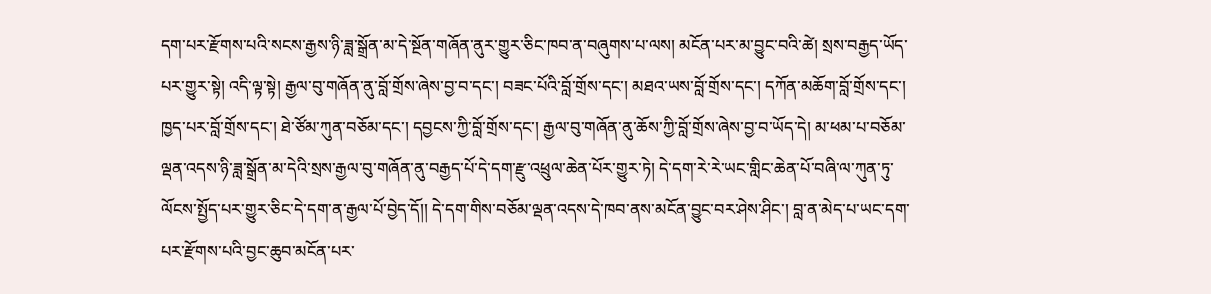དག་པར་རྫོགས་པའི་སངས་རྒྱས་ཉི་ཟླ་སྒྲོན་མ་དེ་སྔོན་གཞོན་ནུར་གྱུར་ཅིང་ཁབ་ན་བཞུགས་པ་ལས། མངོན་པར་མ་བྱུང་བའི་ཚེ། སྲས་བརྒྱད་ཡོད་པར་གྱུར་སྟེ། འདི་ལྟ་སྟེ། རྒྱལ་བུ་གཞོན་ནུ་བློ་གྲོས་ཞེས་བྱ་བ་དང་། བཟང་པོའི་བློ་གྲོས་དང་། མཐའ་ཡས་བློ་གྲོས་དང་། དཀོན་མཆོག་བློ་གྲོས་དང་། ཁྱད་པར་བློ་གྲོས་དང་། ཐེ་ཙོམ་ཀུན་བཅོམ་དང་། དབྱངས་ཀྱི་བློ་གྲོས་དང་། རྒྱལ་བུ་གཞོན་ནུ་ཆོས་ཀྱི་བློ་གྲོས་ཞེས་བྱ་བ་ཡོད་དེ། མ་ཕམ་པ་བཅོམ་ལྡན་འདས་ཉི་ཟླ་སྒྲོན་མ་དེའི་སྲས་རྒྱལ་བུ་གཞོན་ནུ་བརྒྱད་པོ་དེ་དག་རྫུ་འཕྲུལ་ཆེན་པོར་གྱུར་ཏེ། དེ་དག་རེ་རེ་ཡང་གླིང་ཆེན་པོ་བཞི་ལ་ཀུན་ཏུ་ལོངས་སྤྱོད་པར་གྱུར་ཅིང་དེ་དག་ན་རྒྱལ་པོ་བྱེད་དོ།། དེ་དག་གིས་བཅོམ་ལྡན་འདས་དེ་ཁབ་ནས་མངོན་བྱུང་བར་ཤེས་ཤིང་། བླ་ན་མེད་པ་ཡང་དག་པར་རྫོགས་པའི་བྱང་ཆུབ་མངོན་པར་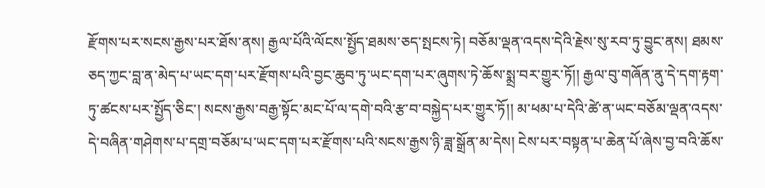རྫོགས་པར་སངས་རྒྱས་པར་ཐོས་ནས། རྒྱལ་པོའི་ལོངས་སྤྱོད་ཐམས་ཅད་སྤངས་ཏེ། བཅོམ་ལྡན་འདས་དེའི་རྗེས་སུ་རབ་ཏུ་བྱུང་ནས། ཐམས་ཅད་ཀྱང་བླ་ན་མེད་པ་ཡང་དག་པར་རྫོགས་པའི་བྱང་ཆུབ་ཏུ་ཡང་དག་པར་ཞུགས་ཏེ་ཆོས་སྨྲ་བར་གྱུར་ཏོ།། རྒྱལ་བུ་གཞོན་ནུ་དེ་དག་རྟག་ཏུ་ཚངས་པར་སྤྱོད་ཅིང་། སངས་རྒྱས་བརྒྱ་སྟོང་མང་པོ་ལ་དགེ་བའི་རྩ་བ་བསྐྱེད་པར་གྱུར་ཏོ།། མ་ཕམ་པ་དེའི་ཚེ་ན་ཡང་བཅོམ་ལྡན་འདས་དེ་བཞིན་གཤེགས་པ་དགྲ་བཅོམ་པ་ཡང་དག་པར་རྫོགས་པའི་སངས་རྒྱས་ཉི་ཟླ་སྒྲོན་མ་དེས། ངེས་པར་བསྟན་པ་ཆེན་པོ་ཞེས་བྱ་བའི་ཆོས་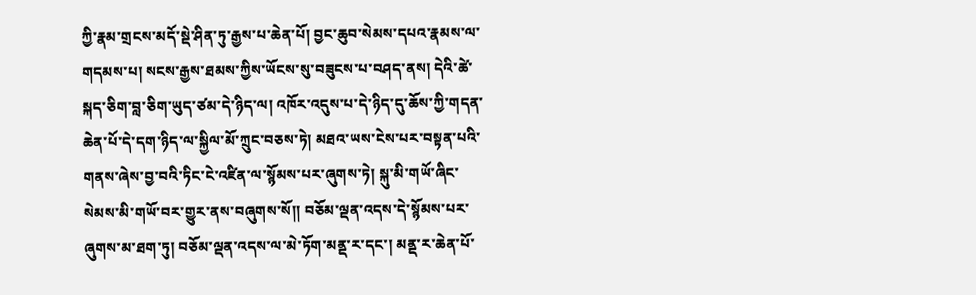ཀྱི་རྣམ་གྲངས་མདོ་སྡེ་ཤིན་ཏུ་རྒྱས་པ་ཆེན་པོ། བྱང་ཆུབ་སེམས་དཔའ་རྣམས་ལ་གདམས་པ། སངས་རྒྱས་ཐམས་ཀྱིས་ཡོངས་སུ་བཟུངས་པ་བཤད་ནས། དེའི་ཚེ་སྐད་ཅིག་བླ་ཅིག་ཡུད་ཙམ་དེ་ཉིད་ལ། འཁོར་འདུས་པ་དེ་ཉིད་དུ་ཆོས་ཀྱི་གདན་ཆེན་པོ་དེ་དག་ཉིད་ལ་སྐྱིལ་མོ་ཀྲུང་བཅས་ཏེ། མཐའ་ཡས་ངེས་པར་བསྟན་པའི་གནས་ཞེས་བྱ་བའི་ཏིང་ངེ་འཛིན་ལ་སྙོམས་པར་ཞུགས་ཏེ། སྐུ་མི་གཡོ་ཞིང་སེམས་མི་གཡོ་བར་གྱུར་ནས་བཞུགས་སོ།། བཅོམ་ལྡན་འདས་དེ་སྙོམས་པར་ཞུགས་མ་ཐག་ཏུ། བཅོམ་ལྡན་འདས་ལ་མེ་ཏོག་མནྡ་ར་དང་། མནྡ་ར་ཆེན་པོ་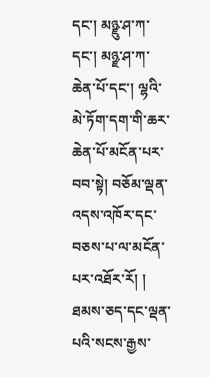དང་། མཉྫུ་ཤ་ཀ་དང་། མཉྫ་ཤ་ཀ་ཆེན་པོ་དང་། ལྷའི་མེ་ཏོག་དག་གི་ཆར་ཆེན་པོ་མངོན་པར་བབ་སྟེ། བཅོམ་ལྡན་འདས་འཁོར་དང་བཅས་པ་ལ་མངོན་པར་འཐོར་རོ། ། ཐམས་ཅད་དང་ལྡན་པའི་སངས་རྒྱས་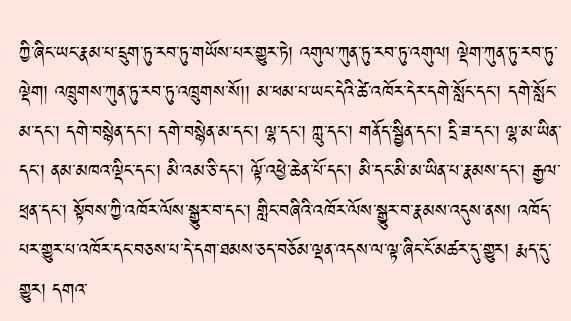ཀྱི་ཞིང་ཡང་རྣམ་པ་དྲུག་ཏུ་རབ་ཏུ་གཡོས་པར་གྱུར་ཏེ། འགུལ་ཀུན་ཏུ་རབ་ཏུ་འགུལ། ལྡེག་ཀུན་ཏུ་རབ་ཏུ་ལྡེག། འཁྲུགས་ཀུན་ཏུ་རབ་ཏུ་འཁྲུགས་སོ།། མ་ཕམ་པ་ཡང་དེའི་ཚེ་འཁོར་དེར་དགེ་སློང་དང་། དགེ་སློང་མ་དང་། དགེ་བསྙེན་དང་། དགེ་བསྙེན་མ་དང་། ལྷ་དང་། ཀླུ་དང་། གནོད་སྦྱིན་དང་། དྲི་ཟ་དང་། ལྷ་མ་ཡིན་དང་། ནམ་མཁའ་ལྡིང་དང་། མི་འམ་ཅི་དང་། ལྟོ་འཕྱེ་ཆེན་པོ་དང་། མི་དང་མི་མ་ཡིན་པ་རྣམས་དང་། རྒྱལ་ཕྲན་དང་། སྟོབས་ཀྱི་འཁོར་ལོས་སྒྱུར་བ་དང་། གླིང་བཞིའི་འཁོར་ལོས་སྒྱུར་བ་རྣམས་འདུས་ནས། འཁོད་པར་གྱུར་པ་འཁོར་དང་བཅས་པ་དེ་དག་ཐམས་ཅད་བཅོམ་ལྡན་འདས་ལ་ལྟ་ཞིང་ངོ་མཚར་དུ་གྱུར། རྨད་དུ་གྱུར། དགའ་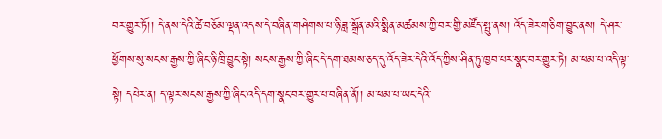བར་གྱུར་ཏོ།། དེ་ནས་དེའི་ཚེ་བཅོམ་ལྡན་འདས་དེ་བཞིན་གཤེགས་པ་ཉི་ཟླ་སྒྲོན་མའི་སྨིན་མཚམས་ཀྱི་བར་གྱི་མཛོད་སྤུ་ནས། འོད་ཟེར་གཅིག་བྱུང་ནས། དེ་ཤར་ཕྱོགས་སུ་སངས་རྒྱས་ཀྱི་ཞིང་ཉི་ཁྲི་བྱུང་སྟེ། སངས་རྒྱས་ཀྱི་ཞིང་དེ་དག་ཐམས་ཅད་དུ་འོད་ཟེར་དེའི་འོད་ཀྱིས་ཤིན་ཏུ་ཁྱབ་པར་སྣང་བར་གྱུར་ཏེ། མ་ཕམ་པ་འདི་ལྟ་སྟེ། དཔེར་ན། ད་ལྟར་སངས་རྒྱས་ཀྱི་ཞིང་འདི་དག་སྣང་བར་གྱུར་པ་བཞིན་ནོ།། མ་ཕམ་པ་ཡང་དེའི་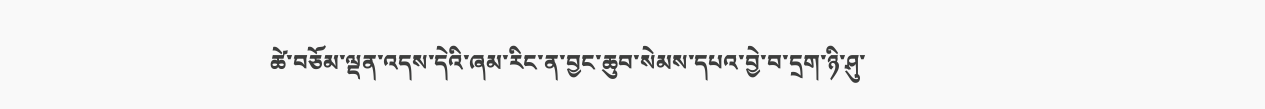ཚེ་བཅོམ་ལྡན་འདས་དེའི་ཞམ་རིང་ན་བྱང་ཆུབ་སེམས་དཔའ་བྱེ་བ་དྲག་ཉི་ཤུ་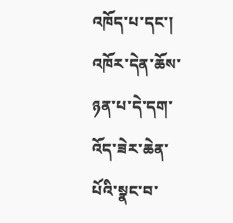འཁོད་པ་དང་། འཁོར་དེན་ཆོས་ཉན་པ་དེ་དག་འོད་ཟེར་ཆེན་པོའི་སྣང་བ་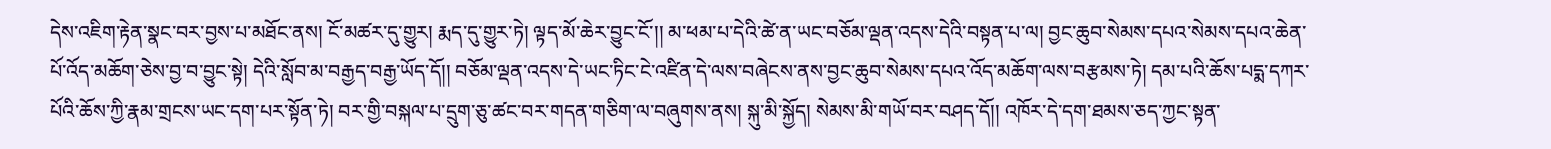དེས་འཇིག་རྟེན་སྣང་བར་བྱས་པ་མཐོང་ནས། ངོ་མཚར་དུ་གྱུར། རྨད་དུ་གྱུར་ཏེ། ལྟད་མོ་ཆེར་བྱུང་ངོ་།། མ་ཕམ་པ་དེའི་ཚེ་ན་ཡང་བཅོམ་ལྡན་འདས་དེའི་བསྟན་པ་ལ། བྱང་ཆུབ་སེམས་དཔའ་སེམས་དཔའ་ཆེན་པོ་འོད་མཆོག་ཅེས་བྱ་བ་བྱུང་སྟེ། དེའི་སློབ་མ་བརྒྱད་བརྒྱ་ཡོད་དོ།། བཅོམ་ལྡན་འདས་དེ་ཡང་ཏིང་ངེ་འཛིན་དེ་ལས་བཞེངས་ནས་བྱང་ཆུབ་སེམས་དཔའ་འོད་མཆོག་ལས་བརྩམས་ཏེ། དམ་པའི་ཆོས་པདྨ་དཀར་པོའི་ཆོས་ཀྱི་རྣམ་གྲངས་ཡང་དག་པར་སྟོན་ཏེ། བར་གྱི་བསྐལ་པ་དྲུག་ཅུ་ཚང་བར་གདན་གཅིག་ལ་བཞུགས་ནས། སྐུ་མི་སྐྱོད། སེམས་མི་གཡོ་བར་བཤད་དོ།། འཁོར་དེ་དག་ཐམས་ཅད་ཀྱང་སྟན་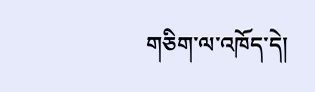གཅིག་ལ་འཁོད་དེ།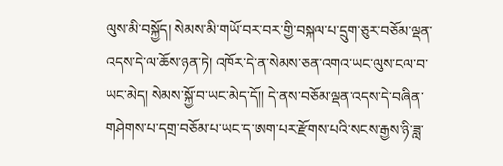ལུས་མི་བསྐྱོད། སེམས་མི་གཡོ་བར་བར་གྱི་བསྐལ་པ་དྲུག་ཅུར་བཅོམ་ལྡན་འདས་དེ་ལ་ཆོས་ཉན་ཏེ། འཁོར་དེ་ན་སེམས་ཅན་འགའ་ཡང་ལུས་ངལ་བ་ཡང་མེད། སེམས་སྐྱོ་བ་ཡང་མེད་དོ།། དེ་ནས་བཅོམ་ལྡན་འདས་དེ་བཞིན་གཤེགས་པ་དགྲ་བཅོམ་པ་ཡང་ད་ཨག་པར་རྫོགས་པའི་སངས་རྒྱས་ཉི་ཟླ་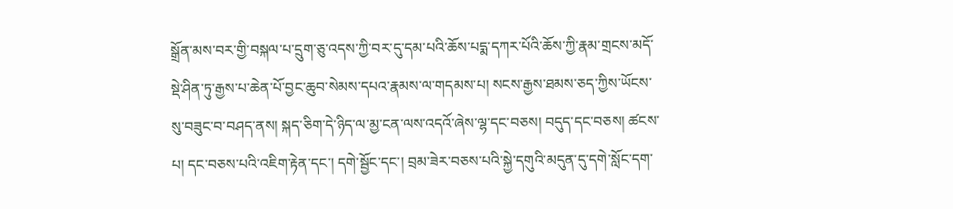སྒྲོན་མས་བར་གྱི་བསྐལ་པ་དྲུག་ཅུ་འདས་ཀྱི་བར་དུ་དམ་པའི་ཆོས་པདྨ་དཀར་པོའི་ཆོས་ཀྱི་རྣམ་གྲངས་མདོ་སྡེ་ཤིན་ཏུ་རྒྱས་པ་ཆེན་པོ་བྱང་ཆུབ་སེམས་དཔའ་རྣམས་ལ་གདམས་པ། སངས་རྒྱས་ཐམས་ཅད་ཀྱིས་ཡོངས་སུ་བཟུང་བ་བཤད་ནས། སྐད་ཅིག་དེ་ཉིད་ལ་མྱ་ངན་ལས་འདའོ་ཞེས་ལྷ་དང་བཅས། བདུད་དང་བཅས། ཚངས་པ། དང་བཅས་པའི་འཇིག་རྟེན་དང་། དགེ་སྦྱོང་དང་། བྲམ་ཟེར་བཅས་པའི་སྐྱེ་དགུའི་མདུན་དུ་དགེ་སློང་དག་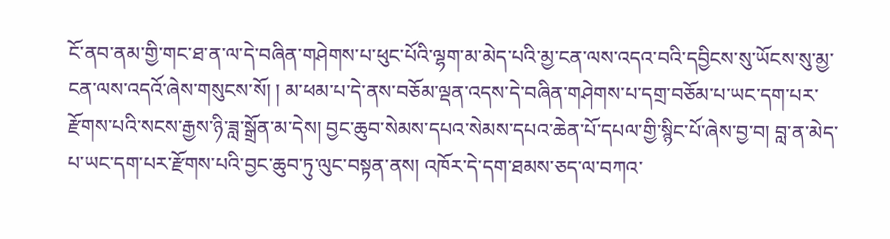ངོ་ནབ་ནམ་གྱི་གང་ཐ་ན་ལ་དེ་བཞིན་གཤེགས་པ་ཕུང་པོའི་ལྷག་མ་མེད་པའི་མྱ་ངན་ལས་འདའ་བའི་དབྱིངས་སུ་ཡོངས་སུ་མྱ་ངན་ལས་འདའོ་ཞེས་གསུངས་སོ། ། མ་ཕམ་པ་དེ་ནས་བཅོམ་ལྡན་འདས་དེ་བཞིན་གཤེགས་པ་དགྲ་བཅོམ་པ་ཡང་དག་པར་རྫོགས་པའི་སངས་རྒྱས་ཉི་ཟླ་སྒྲོན་མ་དེས། བྱང་ཆུབ་སེམས་དཔའ་སེམས་དཔའ་ཆེན་པོ་དཔལ་གྱི་སྙིང་པོ་ཞེས་བྱ་བ། བླ་ན་མེད་པ་ཡང་དག་པར་རྫོགས་པའི་བྱང་ཆུབ་ཏུ་ལུང་བསྟན་ནས། འཁོར་དེ་དག་ཐམས་ཅད་ལ་བཀའ་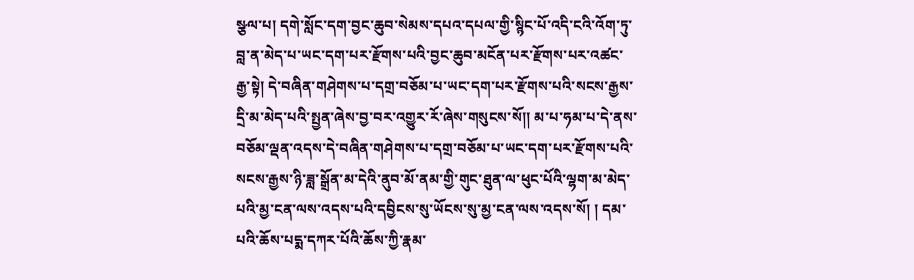སྩལ་པ། དགེ་སློང་དག་བྱང་ཆུབ་སེམས་དཔའ་དཔལ་གྱི་སྙིང་པོ་འདི་ངའི་འོག་ཏུ་བླ་ན་མེད་པ་ཡང་དག་པར་རྫོགས་པའི་བྱང་ཆུབ་མངོན་པར་རྫོགས་པར་འཚང་རྒྱ་སྟེ། དེ་བཞིན་གཤེགས་པ་དགྲ་བཅོམ་པ་ཡང་དག་པར་རྫོགས་པའི་སངས་རྒྱས་དྲི་མ་མེད་པའི་སྤྱན་ཞེས་བྱ་བར་འགྱུར་རོ་ཞེས་གསུངས་སོ།། མ་པ་ཧམ་པ་དེ་ནས་བཅོམ་ལྡན་འདས་དེ་བཞིན་གཤེགས་པ་དགྲ་བཅོམ་པ་ཡང་དག་པར་རྫོགས་པའི་སངས་རྒྱས་ཉི་ཟླ་སྒྲོན་མ་དེའི་ནུབ་མོ་ནམ་གྱི་གུང་ཐུན་ལ་ཕུང་པོའི་ལྷག་མ་མེད་པའི་མྱ་ངན་ལས་འདས་པའི་དབྱིངས་སུ་ཡོངས་སུ་མྱ་ངན་ལས་འདས་སོ། ། དམ་པའི་ཆོས་པདྨ་དཀར་པོའི་ཆོས་ཀྱི་རྣམ་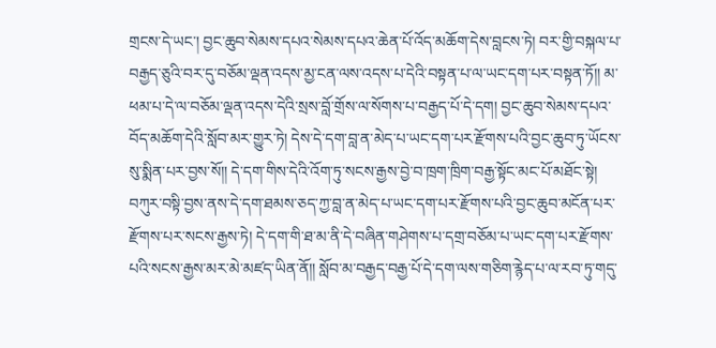གྲངས་དེ་ཡང་། བྱང་ཆུབ་སེམས་དཔའ་སེམས་དཔའ་ཆེན་པོ་འོད་མཆོག་དེས་བླངས་ཏེ། བར་གྱི་བསྐལ་པ་བརྒྱད་ཅུའི་བར་དུ་བཅོམ་ལྡན་འདས་མྱ་ངན་ལས་འདས་པ་དེའི་བསྟན་པ་ལ་ཡང་དག་པར་བསྟན་ཏོ།། མ་ཕམ་པ་དེ་ལ་བཅོམ་ལྡན་འདས་དེའི་སྲས་བློ་གྲོས་ལ་སོགས་པ་བརྒྱད་པོ་དེ་དག། བྱང་ཆུབ་སེམས་དཔའ་བོད་མཆོག་དེའི་སློབ་མར་གྱུར་ཏེ། དེས་དེ་དག་བླ་ན་མེད་པ་ཡང་དག་པར་རྫོགས་པའི་བྱང་ཆུབ་ཏུ་ཡོངས་སུ་སྨིན་པར་བྱས་སོ།། དེ་དག་གིས་དེའི་འོག་ཏུ་སངས་རྒྱས་བྱེ་བ་ཁྲག་ཁྲིག་བརྒྱ་སྟོང་མང་པོ་མཐོང་སྟེ། བཀུར་བསྟི་བྱས་ནས་དེ་དག་ཐམས་ཅད་ཀྱ་བླ་ན་མེད་པ་ཡང་དག་པར་རྫོགས་པའི་བྱང་ཆུབ་མངོན་པར་རྫོགས་པར་སངས་རྒྱས་ཏེ། དེ་དག་གི་ཐ་མ་ནི་དེ་བཞིན་གཤེགས་པ་དགྲ་བཅོམ་པ་ཡང་དག་པར་རྫོགས་པའི་སངས་རྒྱས་མར་མེ་མཛད་ཡིན་ནོ།། སློབ་མ་བརྒྱད་བརྒྱ་པོ་དེ་དག་ལས་གཅིག་རྙེད་པ་ལ་རབ་ཏུ་གདུ་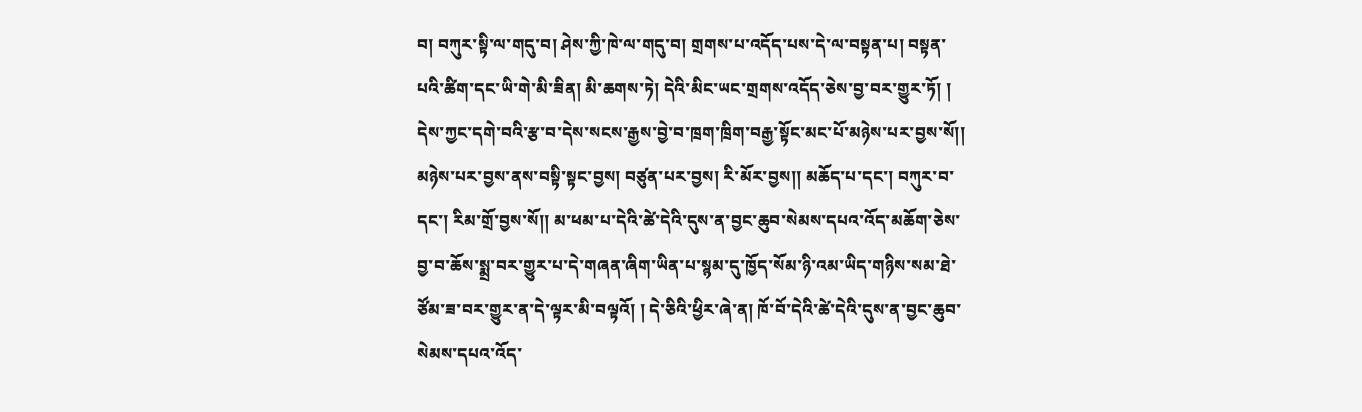བ། བཀུར་སྟི་ལ་གདུ་བ། ཤེས་ཀྱི་ཁེ་ལ་གདུ་བ། གྲགས་པ་འདོད་པས་དེ་ལ་བསྟན་པ། བསྟན་པའི་ཚིག་དང་ཡི་གེ་མི་ཟིན། མི་ཆགས་ཏེ། དེའི་མིང་ཡང་གྲགས་འདོད་ཅེས་བྱ་བར་གྱུར་ཏོ། ། དེས་ཀྱང་དགེ་བའི་རྩ་བ་དེས་སངས་རྒྱས་བྱེ་བ་ཁྲག་ཁྲིག་བརྒྱ་སྟོང་མང་པོ་མཉེས་པར་བྱས་སོ།། མཉེས་པར་བྱས་ནས་བསྟི་སྟང་བྱས། བཙུན་པར་བྱས། རི་མོར་བྱས།། མཆོད་པ་དང་། བཀུར་བ་དང་། རིམ་གྲོ་བྱས་སོ།། མ་ཕམ་པ་དེའི་ཚེ་དེའི་དུས་ན་བྱང་ཆུབ་སེམས་དཔའ་འོད་མཆོག་ཅེས་བྱ་བ་ཆོས་སྨྲ་བར་གྱུར་པ་དེ་གཞན་ཞིག་ཡིན་པ་སྙམ་དུ་ཁྱོད་སོམ་ཉི་འམ་ཡིད་གཉིས་སམ་ཐེ་ཙོམ་ཟ་བར་གྱུར་ན་དེ་ལྟར་མི་བལྟའོ། ། དེ་ཅིའི་ཕྱིར་ཞེ་ན། ཁོ་བོ་དེའི་ཚེ་དེའི་དུས་ན་བྱང་ཆུབ་སེམས་དཔའ་འོད་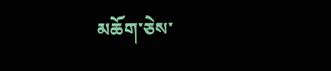མཆོག་ཅེས་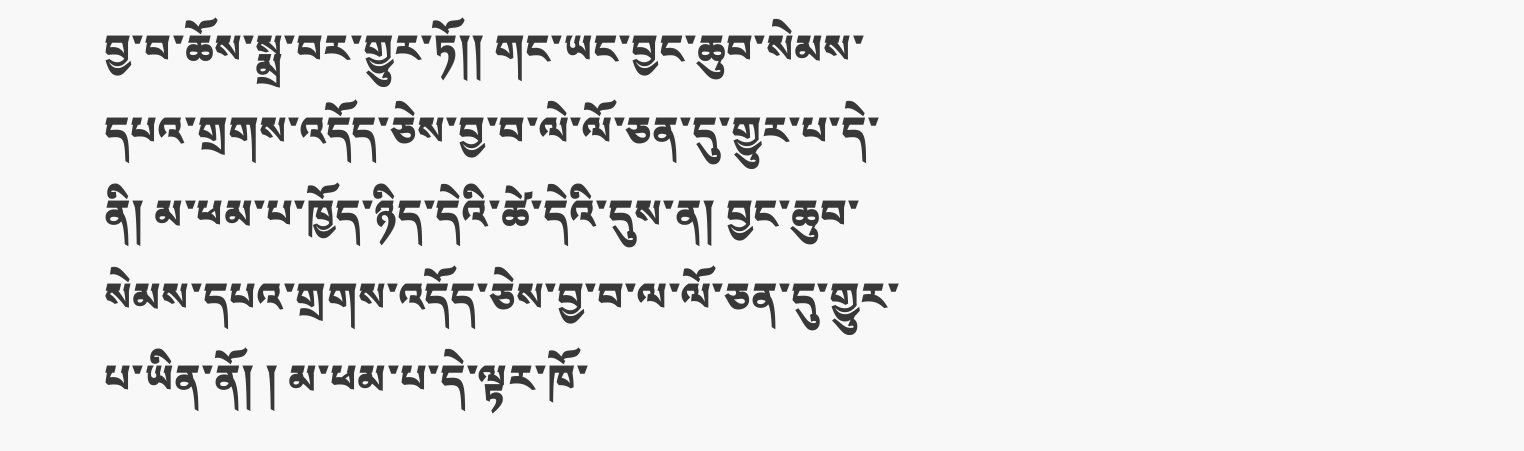བྱ་བ་ཆོས་སྨྲ་བར་གྱུར་ཏོ།། གང་ཡང་བྱང་ཆུབ་སེམས་དཔའ་གྲགས་འདོད་ཅེས་བྱ་བ་ལེ་ལོ་ཅན་དུ་གྱུར་པ་དེ་ནི། མ་ཕམ་པ་ཁྱོད་ཉིད་དེའི་ཚེ་དེའི་དུས་ན། བྱང་ཆུབ་སེམས་དཔའ་གྲགས་འདོད་ཅེས་བྱ་བ་ལ་ལོ་ཅན་དུ་གྱུར་པ་ཡིན་ནོ། ། མ་ཕམ་པ་དེ་ལྟར་ཁོ་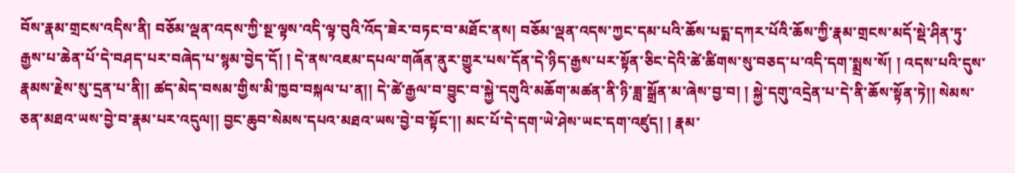བོས་རྣམ་གྲངས་འདིས་ནི། བཅོམ་ལྡན་འདས་ཀྱི་སྔ་ལྟས་འདི་ལྟ་བུའི་འོད་ཟེར་བཏང་བ་མཐོང་ནས། བཅོམ་ལྡན་འདས་ཀྱང་དམ་པའི་ཆོས་པདྨ་དཀར་པོའི་ཆོས་ཀྱི་རྣམ་གྲངས་མདོ་སྡེ་ཤིན་ཏུ་རྒྱས་པ་ཆེན་པོ་དེ་བཤད་པར་བཞེད་པ་སྙམ་བྱེད་དོ། ། དེ་ནས་འཇམ་དཔལ་གཞོན་ནུར་གྱུར་པས་དོན་དེ་ཉིད་རྒྱས་པར་སྟོན་ཅིང་དེའི་ཚེ་ཚིགས་སུ་བཅད་པ་འདི་དག་སྨྲས་སོ། ། འདས་པའི་དུས་རྣམས་རྗེས་སུ་དྲན་པ་ནི།། ཚད་མེད་བསམ་གྱིས་མི་ཁྱབ་བསྐལ་པ་ན།། དེ་ཚེ་རྒྱལ་བ་བྱུང་བ་སྐྱེ་དགུའི་མཆོག་མཚན་ནི་ཉི་ཟླ་སྒྲོན་མ་ཞེས་བྱ་བ། ། སྐྱེ་དགུ་འདྲེན་པ་དེ་ནི་ཆོས་སྟོན་ཏེ།། སེམས་ཅན་མཐའ་ཡས་བྱེ་བ་རྣམ་པར་འདུལ།། བྱང་ཆུབ་སེམས་དཔའ་མཐའ་ཡས་བྱེ་བ་སྟོང་།། མང་པོ་དེ་དག་ཡེ་ཤེས་ཡང་དག་འཛུད། ། རྣམ་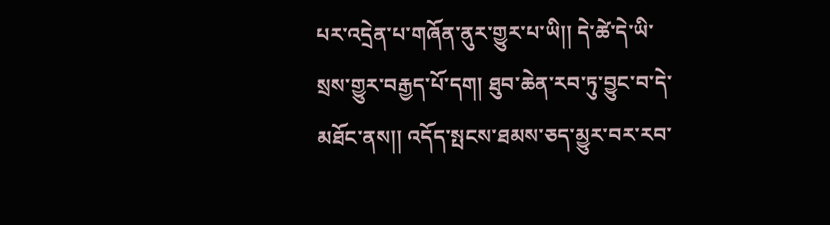པར་འདྲེན་པ་གཞོན་ནུར་གྱུར་པ་ཡི།། དེ་ཚེ་དེ་ཡི་སྲས་གྱུར་བརྒྱད་པོ་དག། ཐུབ་ཆེན་རབ་ཏུ་བྱུང་བ་དེ་མཐོང་ནས།། འདོད་སྤངས་ཐམས་ཅད་མྱུར་བར་རབ་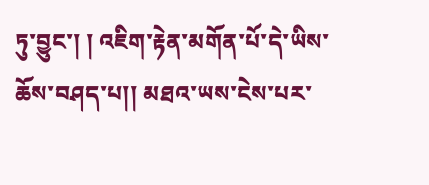ཏུ་བྱུང་། ། འཇིག་རྟེན་མགོན་པོ་དེ་ཡིས་ཆོས་བཤད་པ།། མཐའ་ཡས་ངེས་པར་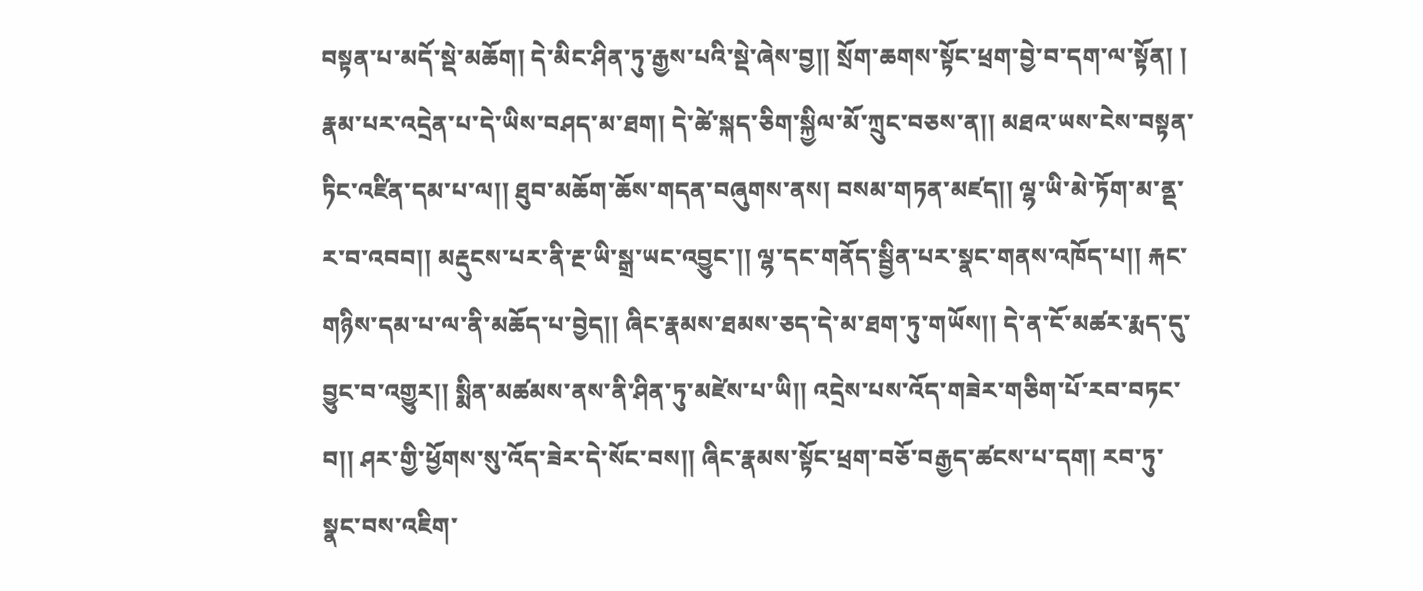བསྟན་པ་མདོ་སྡེ་མཆོག། དེ་མིང་ཤིན་ཏུ་རྒྱས་པའི་སྡེ་ཞེས་བྱ།། སྲོག་ཆགས་སྟོང་ཕྲག་བྱེ་བ་དག་ལ་སྟོན། ། རྣམ་པར་འདྲེན་པ་དེ་ཡིས་བཤད་མ་ཐག། དེ་ཚེ་སྐད་ཅིག་སྐྱིལ་མོ་ཀྲུང་བཅས་ན།། མཐའ་ཡས་ངེས་བསྟན་ཏིང་འཛིན་དམ་པ་ལ།། ཐུབ་མཆོག་ཆོས་གདན་བཞུགས་ནས། བསམ་གཏན་མཛད།། ལྷ་ཡི་མེ་ཏོག་མ་ནྡ་ར་བ་འབབ།། མརྡུངས་པར་ནི་རྔ་ཡི་སྒྲ་ཡང་འབྱུང་།། ལྷ་དང་གནོད་སྦྱིན་པར་སྣང་གནས་འཁོད་པ།། རྐང་གཉིས་དམ་པ་ལ་ནི་མཆོད་པ་བྱེད།། ཞིང་རྣམས་ཐམས་ཅད་དེ་མ་ཐག་ཏུ་གཡོས།། དེ་ན་ངོ་མཚར་རྨད་དུ་བྱུང་བ་འགྱུར།། སྨིན་མཚམས་ནས་ནི་ཤིན་ཏུ་མཛེས་པ་ཡི།། འདྲེས་པས་འོད་གཟེར་གཅིག་པོ་རབ་བཏང་བ།། ཤར་གྱི་ཕྱོགས་སུ་འོད་ཟེར་དེ་སོང་བས།། ཞིང་རྣམས་སྟོང་ཕྲག་བཅོ་བརྒྱད་ཚངས་པ་དག། རབ་ཏུ་སྣང་བས་འཇིག་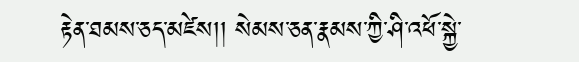རྟེན་ཐམས་ཅད་མཛེས།། སེམས་ཅན་རྣམས་ཀྱི་ཤི་འཕོ་སྐྱེ་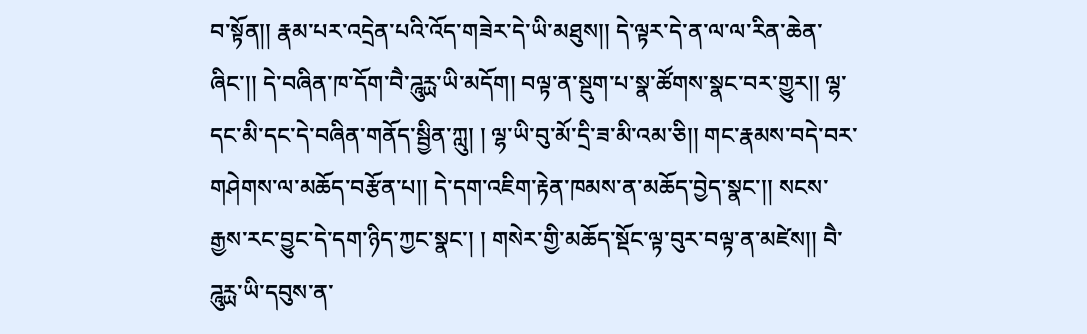བ་སྟོན།། རྣམ་པར་འདྲེན་པའི་འོད་གཟེར་དེ་ཡི་མཐུས།། དེ་ལྟར་དེ་ན་ལ་ལ་རིན་ཆེན་ཞིང་།། དེ་བཞིན་ཁ་དོག་བཻ་ཌཱུཪྻ་ཡི་མདོག། བལྟ་ན་སྡུག་པ་སྣ་ཚོགས་སྣང་བར་གྱུར།། ལྷ་དང་མི་དང་དེ་བཞིན་གནོད་སྦྱིན་ཀླུ། ། ལྷ་ཡི་བུ་མོ་དྲི་ཟ་མི་འམ་ཅི།། གང་རྣམས་བདེ་བར་གཤེགས་ལ་མཆོད་བརྩོན་པ།། དེ་དག་འཇིག་རྟེན་ཁམས་ན་མཆོད་བྱེད་སྣང་།། སངས་རྒྱས་རང་བྱུང་དེ་དག་ཉིད་ཀྱང་སྣང་། ། གསེར་གྱི་མཆོད་སྡོང་ལྟ་བུར་བལྟ་ན་མཛེས།། བཻ་ཌཱུཪྻ་ཡི་དབུས་ན་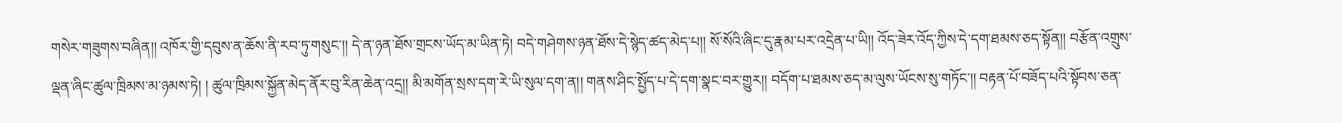གསེར་གཟུགས་བཞིན།། འཁོར་གྱི་དབུས་ན་ཆོས་ནི་རབ་ཏུ་གསུང་།། དེ་ན་ཉན་ཐོས་གྲངས་ཡོད་མ་ཡིན་ཏེ། བདེ་གཤེགས་ཉན་ཐོས་དེ་སྙེད་ཚད་མེད་པ།། སོ་སོའི་ཞིང་དུ་རྣམ་པར་འདྲེན་པ་ཡི།། འོད་ཟེར་འོད་ཀྱིས་དེ་དག་ཐམས་ཅད་སྟོན།། བརྩོན་འགྲུས་ལྡན་ཞིང་ཚུལ་ཁྲིམས་མ་ཉམས་ཏེ། ། ཚུལ་ཁྲིམས་སྐྱོན་མེད་ནོར་བུ་རིན་ཆེན་འདྲ།། མི་མགོན་སྲས་དག་རེ་ཡི་སུལ་དག་ན།། གནས་ཤིང་སྤྱོད་པ་དེ་དག་སྣང་བར་གྱུར།། བདོག་པ་ཐམས་ཅད་མ་ལུས་ཡོངས་སུ་གཏོང་།། བརྟན་པོ་བཟོད་པའི་སྟོབས་ཅན་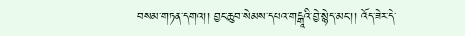བསམ་གཏན་དགའ།། བྱང་ཆུབ་སེམས་དཔའ་གངྒཱའི་བྱེ་སྙེད་མང་།། འོད་ཟེར་དེ་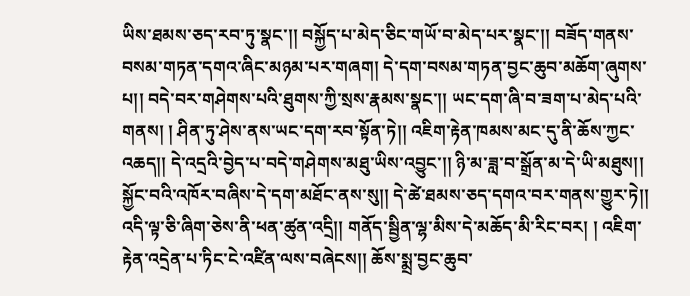ཡིས་ཐམས་ཅད་རབ་ཏུ་སྣང་།། བསྐྱོད་པ་མེད་ཅིང་གཡོ་བ་མེད་པར་སྣང་།། བཟོད་གནས་བསམ་གཏན་དགའ་ཞིང་མཉམ་པར་གཞག། དེ་དག་བསམ་གཏན་བྱང་ཆུབ་མཆོག་ཞུགས་པ།། བདེ་བར་གཤེགས་པའི་ཐུགས་ཀྱི་སྲས་རྣམས་སྣང་།། ཡང་དག་ཞི་བ་ཟག་པ་མེད་པའི་གནས། ། ཤིན་ཏུ་ཤེས་ནས་ཡང་དག་རབ་སྟོན་ཏེ།། འཇིག་རྟེན་ཁམས་མང་དུ་ནི་ཆོས་ཀྱང་འཆད།། དེ་འདྲའི་བྱེད་པ་བདེ་གཤེགས་མཐུ་ཡིས་འབྱུང་།། ཉི་མ་ཟླ་བ་སྒྲོན་མ་དེ་ཡི་མཐུས།། སྐྱོང་བའི་འཁོར་བཞིས་དེ་དག་མཐོང་ནས་སུ།། དེ་ཚེ་ཐམས་ཅད་དགའ་བར་གནས་གྱུར་ཏེ།། འདི་ལྟ་ཅི་ཞིག་ཅེས་ནི་ཕན་ཚུན་འདྲི།། གནོད་སྦྱིན་ལྷ་མིས་དེ་མཆོད་མི་རིང་བར། ། འཇིག་རྟེན་འདྲེན་པ་ཏིང་ངེ་འཛིན་ལས་བཞེངས།། ཆོས་སྨྲ་བྱང་ཆུབ་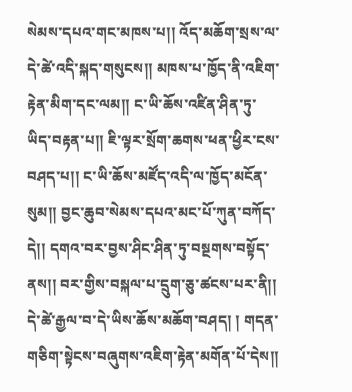སེམས་དཔའ་གང་མཁས་པ།། འོད་མཆོག་སྲས་ལ་དེ་ཚེ་འདི་སྐད་གསུངས།། མཁས་པ་ཁྱོད་ནི་འཇིག་རྟེན་མིག་དང་ལམ།། ང་ཡི་ཆོས་འཛིན་ཤིན་ཏུ་ཡིད་བརྟན་པ།། ཇི་ལྟར་སྲོག་ཆགས་ཕན་ཕྱིར་ངས་བཤད་པ།། ང་ཡི་ཆོས་མཛོད་འདི་ལ་ཁྱོད་མངོན་སུམ།། བྱང་ཆུབ་སེམས་དཔའ་མང་པོ་ཀུན་བཀོད་དེ།། དགའ་བར་བྱས་ཤིང་ཤིན་ཏུ་བསྔགས་བསྟོད་ནས།། བར་གྱིས་བསྐལ་པ་དྲུག་ཅུ་ཚངས་པར་ནི།། དེ་ཚེ་རྒྱལ་བ་དེ་ཡིས་ཆོས་མཆོག་བཤད། ། གདན་གཅིག་སྟེངས་བཞུགས་འཇིག་རྟེན་མགོན་པོ་དེས།།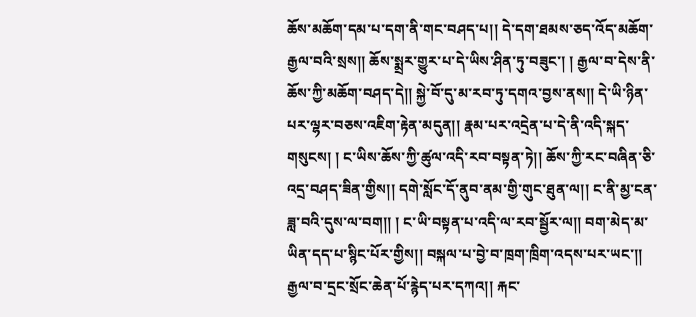ཆོས་མཆོག་དམ་པ་དག་ནི་གང་བཤད་པ།། དེ་དག་ཐམས་ཅད་འོད་མཆོག་རྒྱལ་བའི་སྲས།། ཆོས་སྨྲར་གྱུར་པ་དེ་ཡིས་ཤིན་ཏུ་བཟུང་། ། རྒྱལ་བ་དེས་ནི་ཆོས་ཀྱི་མཆོག་བཤད་དེ།། སྐྱེ་བོ་དུ་མ་རབ་ཏུ་དགའ་བྱས་ནས།། དེ་ཡི་ཉིན་པར་ལྷར་བཅས་འཇིག་རྟེན་མདུན།། རྣམ་པར་འདྲེན་པ་དེ་ནི་འདི་སྐད་གསུངས། ། ང་ཡིས་ཆོས་ཀྱི་ཚུལ་འདི་རབ་བསྟན་ཏེ།། ཆོས་ཀྱི་རང་བཞིན་ཅི་འདྲ་བཤད་ཟིན་གྱིས།། དགེ་སློང་དོ་ནུབ་ནམ་གྱི་གུང་ཐུན་ལ།། ང་ནི་མྱ་ངན་ཟླ་བའི་དུས་ལ་བག།། ། ང་ཡི་བསྟན་པ་འདི་ལ་རབ་སྦྱོར་ལ།། བག་མེད་མ་ཡིན་དད་པ་སྙིང་པོར་གྱིས།། བསྐལ་པ་བྱེ་བ་ཁྲག་ཁྲིག་འདས་པར་ཡང་།། རྒྱལ་བ་དྲང་སྲོང་ཆེན་པོ་རྙེད་པར་དཀའ།། རྐང་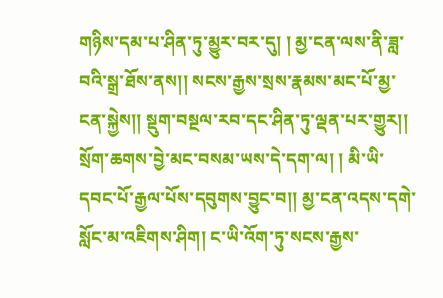གཉིས་དམ་པ་ཤིན་ཏུ་མྱུར་བར་དུ། ། མྱ་ངན་ལས་ནི་ཟླ་བའི་སྒྲ་ཐོས་ནས།། སངས་རྒྱས་སྲས་རྣམས་མང་པོ་མྱ་ངན་སྐྱེས།། སྡུག་བསྔལ་རབ་དང་ཤིན་ཏུ་ལྡན་པར་གྱུར།། སྲོག་ཆགས་བྱེ་མང་བསམ་ཡས་དེ་དག་ལ། ། མི་ཡི་དབང་པོ་རྒྱལ་པོས་དབུགས་བྱུང་བ།། མྱ་ངན་འདས་དགེ་སློང་མ་འཇིགས་ཤིག། ང་ཡི་འོག་ཏུ་སངས་རྒྱས་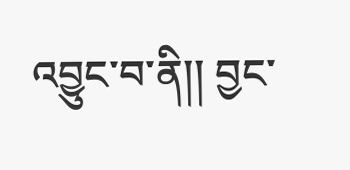འབྱུང་བ་ནི།། བྱང་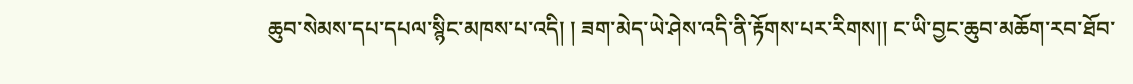ཆུབ་སེམས་དཔ་དཔལ་སྙིང་མཁས་པ་འདི། ། ཟག་མེད་ཡེ་ཤེས་འདི་ནི་རྟོགས་པར་རིགས།། ང་ཡི་བྱང་ཆུབ་མཆོག་རབ་ཐོབ་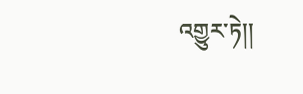འགྱུར་ཏེ།།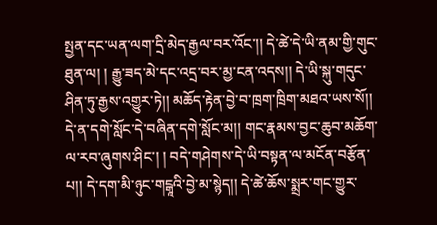སྤྱན་དང་ཡན་ལག་དྲི་མེད་རྒྱལ་བར་འོང་།། དེ་ཚེ་དེ་ཡི་ནམ་གྱི་གུང་ཐུན་ལ། ། རྒྱུ་ཟད་མེ་དང་འདྲ་བར་མྱ་ངན་འདས།། དེ་ཡི་སྐུ་གདུང་ཤིན་ཏུ་རྒྱས་འགྱུར་ཏེ།། མཆོད་རྟེན་བྱེ་བ་ཁྲག་ཁྲིག་མཐའ་ཡས་སོ།། དེ་ན་དགེ་སློང་དེ་བཞིན་དགེ་སློང་མ།། གང་རྣམས་བྱང་ཆུབ་མཆོག་ལ་རབ་ཞུགས་ཤིང་། ། བདེ་གཤེགས་དེ་ཡི་བསྟན་ལ་མངོན་བརྩོན་པ།། དེ་དག་མི་ཉུང་གངྒཱའི་བྱེ་མ་སྙེད།། དེ་ཚེ་ཆོས་སྨྲར་གང་གྱུར་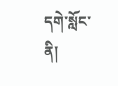དགེ་སློང་ནི།